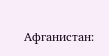Афганистан: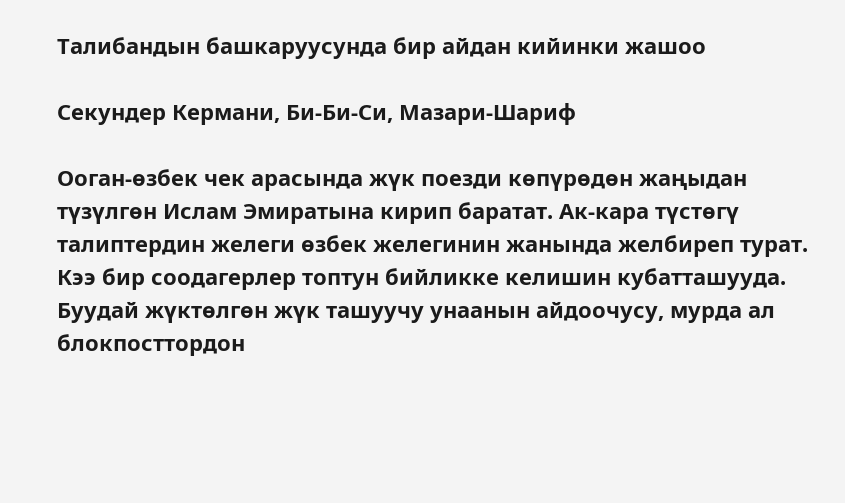Талибандын башкаруусунда бир айдан кийинки жашоо

Секундер Кермани, Би-Би-Си, Мазари-Шариф

Ооган-өзбек чек арасында жүк поезди көпүрөдөн жаңыдан түзүлгөн Ислам Эмиратына кирип баратат. Ак-кара түстөгү талиптердин желеги өзбек желегинин жанында желбиреп турат. Кээ бир соодагерлер топтун бийликке келишин кубатташууда. Буудай жүктөлгөн жүк ташуучу унаанын айдоочусу, мурда ал блокпосттордон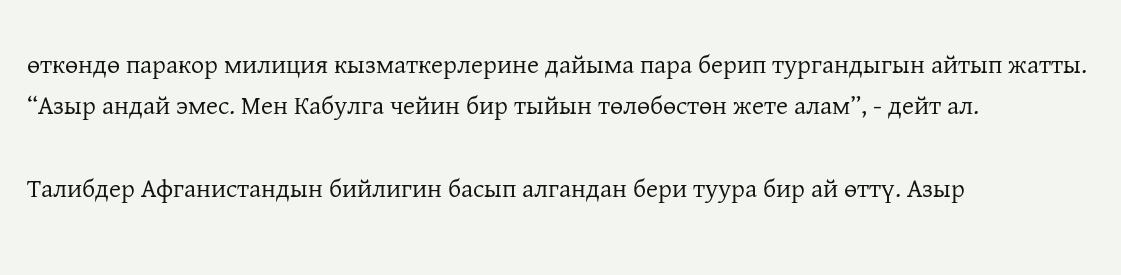өткөндө паракор милиция кызматкерлерине дайыма пара берип тургандыгын айтып жатты. “Азыр андай эмес. Мен Кабулга чейин бир тыйын төлөбөстөн жете алам”, - дейт ал.

Талибдер Афганистандын бийлигин басып алгандан бери туура бир ай өттү. Азыр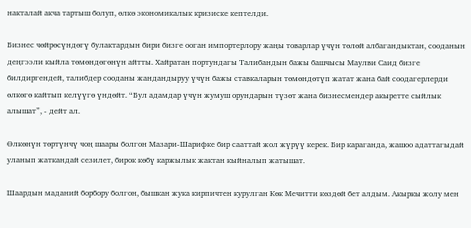накталай акча тартыш болуп, өлкө экономикалык кризиске кептелди.

Бизнес чөйрөсүндөгү булактардын бири бизге ооган импортерлору жаңы товарлар үчүн төлөй албагандыктан, сооданын деңгээли кыйла төмөндөгөнүн айтты. Хайратан портундагы Талибандын бажы башчысы Маулви Саид бизге билдиргендей, талибдер сооданы жандандыруу үчүн бажы ставкаларын төмөндөтүп жатат жана бай соодагерлерди өлкөгө кайтып келүүгө үндөйт. “Бул адамдар үчүн жумуш орундарын түзөт жана бизнесмендер акыретте сыйлык алышат”, - дейт ал.

Өлкөнүн төртүнчү чоң шаары болгон Мазари-Шарифке бир сааттай жол жүрүү керек. Бир караганда, жашоо адаттагыдай уланып жаткандай сезилет, бирок көбү каржылык жактан кыйналып жатышат.

Шаардын маданий борбору болгон, бышкан жука кирпичтен курулган Көк Мечитти көздөй бет алдым. Акыркы жолу мен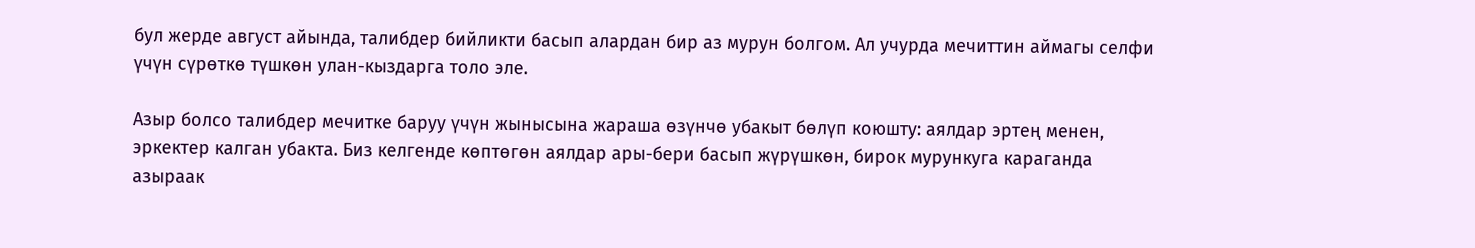бул жерде август айында, талибдер бийликти басып алардан бир аз мурун болгом. Ал учурда мечиттин аймагы селфи үчүн сүрөткө түшкөн улан-кыздарга толо эле.

Азыр болсо талибдер мечитке баруу үчүн жынысына жараша өзүнчө убакыт бөлүп коюшту: аялдар эртең менен, эркектер калган убакта. Биз келгенде көптөгөн аялдар ары-бери басып жүрүшкөн, бирок мурункуга караганда азыраак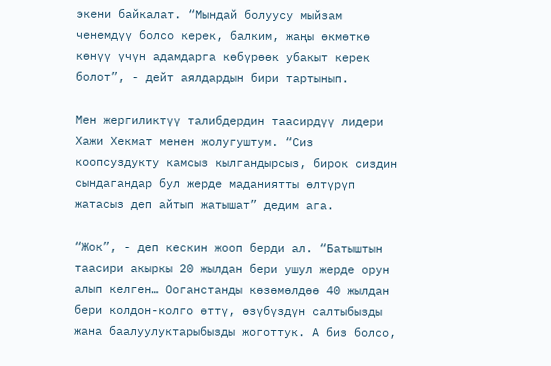экени байкалат. “Мындай болуусу мыйзам ченемдүү болсо керек, балким, жаңы өкмөткө көнүү үчүн адамдарга көбүрөөк убакыт керек болот”, - дейт аялдардын бири тартынып.

Мен жергиликтүү талибдердин таасирдүү лидери Хажи Хекмат менен жолугуштум. “Сиз коопсуздукту камсыз кылгандырсыз, бирок сиздин сындагандар бул жерде маданиятты өлтүрүп жатасыз деп айтып жатышат” дедим ага.

“Жок”, - деп кескин жооп берди ал. “Батыштын таасири акыркы 20 жылдан бери ушул жерде орун алып келген… Ооганстанды көзөмөлдөө 40 жылдан бери колдон-колго өттү, өзүбүздүн салтыбызды жана баалуулуктарыбызды жоготтук. А биз болсо,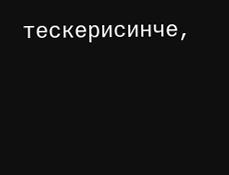тескерисинче,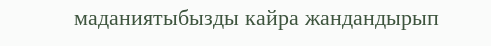маданиятыбызды кайра жандандырып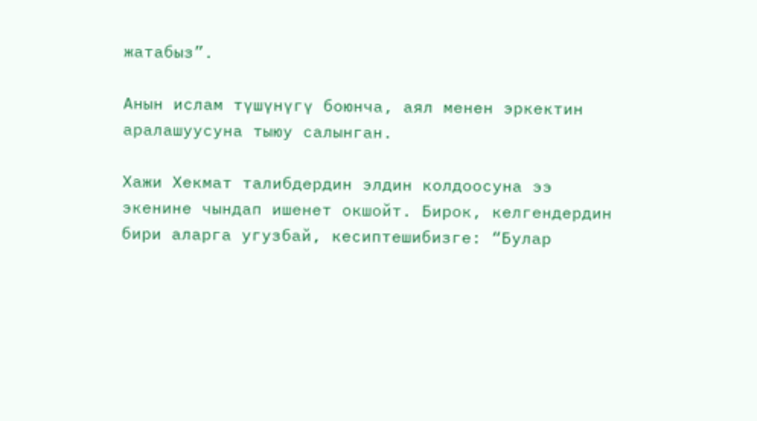жатабыз”.

Анын ислам түшүнүгү боюнча, аял менен эркектин аралашуусуна тыюу салынган.

Хажи Хекмат талибдердин элдин колдоосуна ээ экенине чындап ишенет окшойт. Бирок, келгендердин бири аларга угузбай, кесиптешибизге: “Булар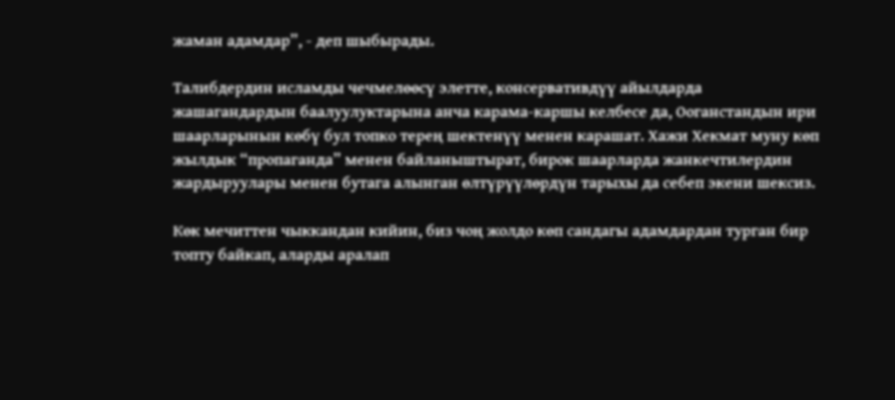жаман адамдар”, - деп шыбырады.

Талибдердин исламды чечмелөөсү элетте, консервативдүү айылдарда жашагандардын баалуулуктарына анча карама-каршы келбесе да, Ооганстандын ири шаарларынын көбү бул топко терең шектенүү менен карашат. Хажи Хекмат муну көп жылдык “пропаганда” менен байланыштырат, бирок шаарларда жанкечтилердин жардыруулары менен бутага алынган өлтүрүүлөрдүн тарыхы да себеп экени шексиз.

Көк мечиттен чыккандан кийин, биз чоң жолдо көп сандагы адамдардан турган бир топту байкап, аларды аралап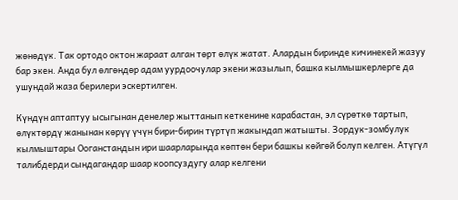жөнөдүк. Так ортодо октон жараат алган төрт өлүк жатат. Алардын биринде кичинекей жазуу бар экен. Aнда бул өлгөндөр адам уурдоочулар экени жазылып, башка кылмышкерлерге да ушундай жаза берилери эскертилген.

Күндүн аптаптуу ысыгынан денелер жыттанып кеткенине карабастан, эл сүрөткө тартып, өлүктөрдү жанынан көрүү үчүн бири-бирин түртүп жакындап жатышты. Зордук-зомбулук кылмыштары Ооганстандын ири шаарларында көптөн бери башкы көйгөй болуп келген. Атүгүл талибдерди сындагандар шаар коопсуздугу алар келгени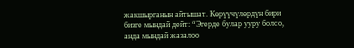жакшырганын айтышат. Көрүүчүлөрдүн бири бизге мындай дейт: “Эгерде булар ууру болсо, анда мындай жазалоо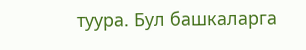туура. Бул башкаларга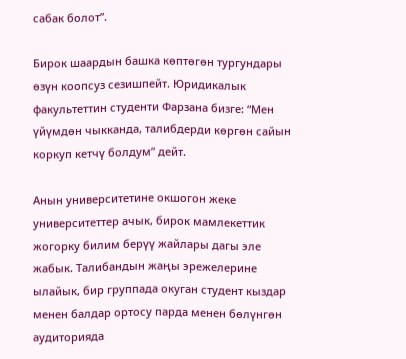сабак болот”.

Бирок шаардын башка көптөгөн тургундары өзүн коопсуз сезишпейт. Юридикалык факультеттин студенти Фарзана бизге: “Мен үйүмдөн чыкканда, талибдерди көргөн сайын коркуп кетчү болдум” дейт.

Анын университетине окшогон жеке университеттер ачык, бирок мамлекеттик жогорку билим берүү жайлары дагы эле жабык. Талибандын жаңы эрежелерине ылайык, бир группада окуган студент кыздар менен балдар ортосу парда менен бөлүнгөн аудиторияда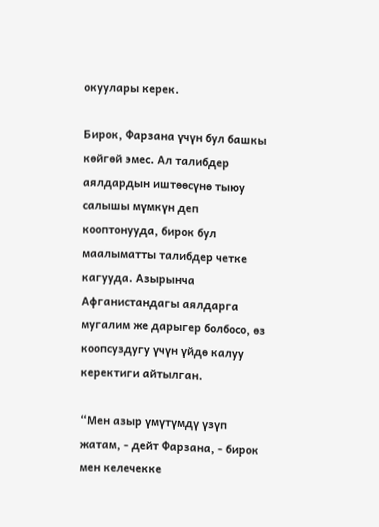окуулары керек.

Бирок, Фарзана үчүн бул башкы көйгөй эмес. Ал талибдер аялдардын иштөөсүнө тыюу салышы мүмкүн деп кооптонууда, бирок бул маалыматты талибдер четке кагууда. Азырынча Афганистандагы аялдарга мугалим же дарыгер болбосо, өз коопсуздугу үчүн үйдө калуу керектиги айтылган.

“Мен азыр үмүтүмдү үзүп жатам, - дейт Фарзана, - бирок мен келечекке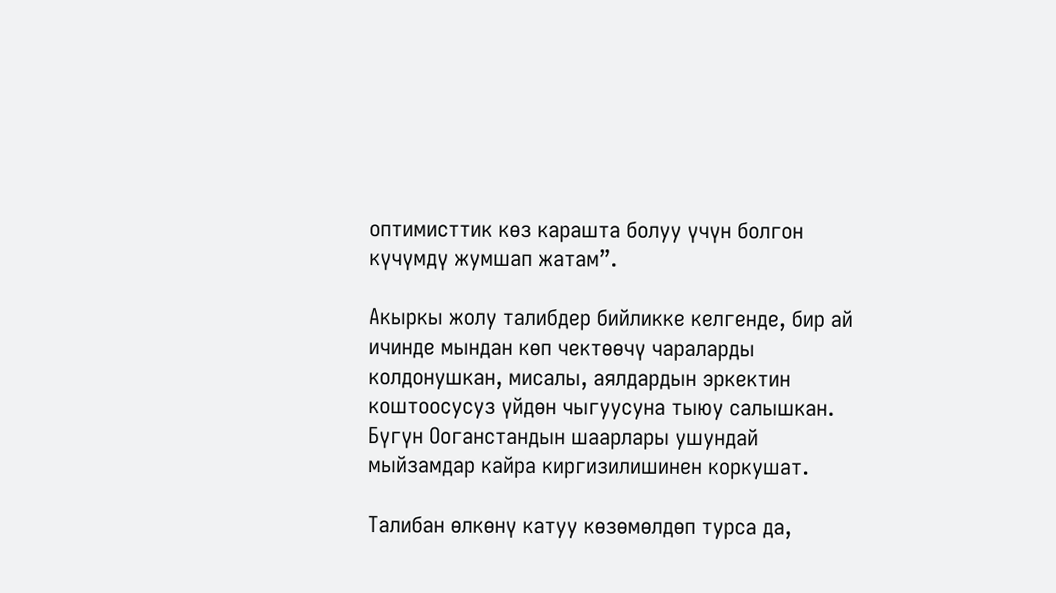оптимисттик көз карашта болуу үчүн болгон күчүмдү жумшап жатам”.

Акыркы жолу талибдер бийликке келгенде, бир ай ичинде мындан көп чектөөчү чараларды колдонушкан, мисалы, аялдардын эркектин коштоосусуз үйдөн чыгуусуна тыюу салышкан. Бүгүн Ооганстандын шаарлары ушундай мыйзамдар кайра киргизилишинен коркушат.

Талибан өлкөнү катуу көзөмөлдөп турса да,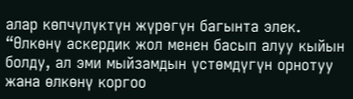алар көпчүлүктүн жүрөгүн багынта элек. “Өлкөнү аскердик жол менен басып алуу кыйын болду, ал эми мыйзамдын үстөмдүгүн орнотуу жана өлкөнү коргоо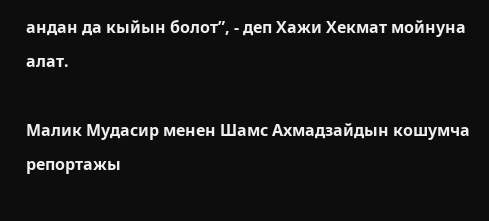андан да кыйын болот”, - деп Хажи Хекмат мойнуна алат.

Малик Мудасир менен Шамс Ахмадзайдын кошумча репортажы